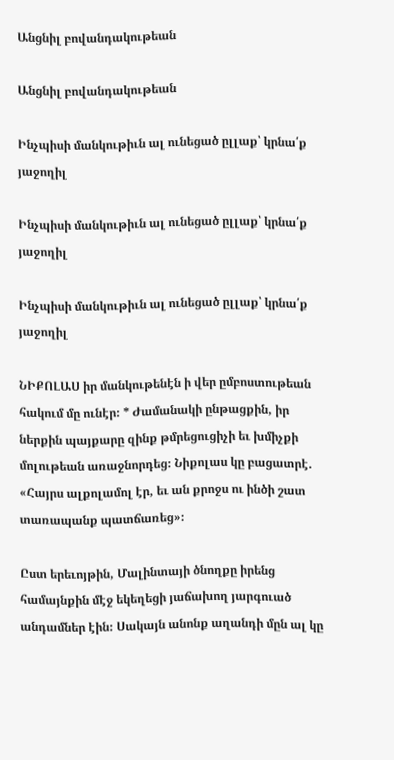Անցնիլ բովանդակութեան

Անցնիլ բովանդակութեան

Ինչպիսի մանկութիւն ալ ունեցած ըլլաք՝ կրնա՛ք յաջողիլ

Ինչպիսի մանկութիւն ալ ունեցած ըլլաք՝ կրնա՛ք յաջողիլ

Ինչպիսի մանկութիւն ալ ունեցած ըլլաք՝ կրնա՛ք յաջողիլ

ՆԻՔՈԼԱՍ իր մանկութենէն ի վեր ըմբոստութեան հակում մը ունէր։ * Ժամանակի ընթացքին, իր ներքին պայքարը զինք թմրեցուցիչի եւ խմիչքի մոլութեան առաջնորդեց։ Նիքոլաս կը բացատրէ. «Հայրս ալքոլամոլ էր, եւ ան քրոջս ու ինծի շատ տառապանք պատճառեց»։

Ըստ երեւոյթին, Մալինտայի ծնողքը իրենց համայնքին մէջ եկեղեցի յաճախող յարգուած անդամներ էին։ Սակայն անոնք աղանդի մըն ալ կը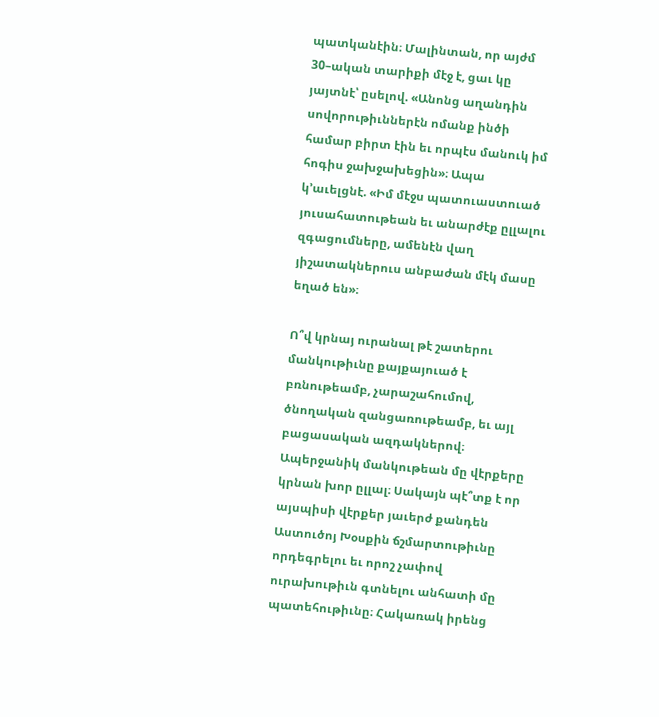պատկանէին։ Մալինտան, որ այժմ 30–ական տարիքի մէջ է, ցաւ կը յայտնէ՝ ըսելով. «Անոնց աղանդին սովորութիւններէն ոմանք ինծի համար բիրտ էին եւ որպէս մանուկ իմ հոգիս ջախջախեցին»։ Ապա կ’աւելցնէ. «Իմ մէջս պատուաստուած յուսահատութեան եւ անարժէք ըլլալու զգացումները, ամենէն վաղ յիշատակներուս անբաժան մէկ մասը եղած են»։

Ո՞վ կրնայ ուրանալ թէ շատերու մանկութիւնը քայքայուած է բռնութեամբ, չարաշահումով, ծնողական զանցառութեամբ, եւ այլ բացասական ազդակներով։ Ապերջանիկ մանկութեան մը վէրքերը կրնան խոր ըլլալ։ Սակայն պէ՞տք է որ այսպիսի վէրքեր յաւերժ քանդեն Աստուծոյ Խօսքին ճշմարտութիւնը որդեգրելու եւ որոշ չափով ուրախութիւն գտնելու անհատի մը պատեհութիւնը։ Հակառակ իրենց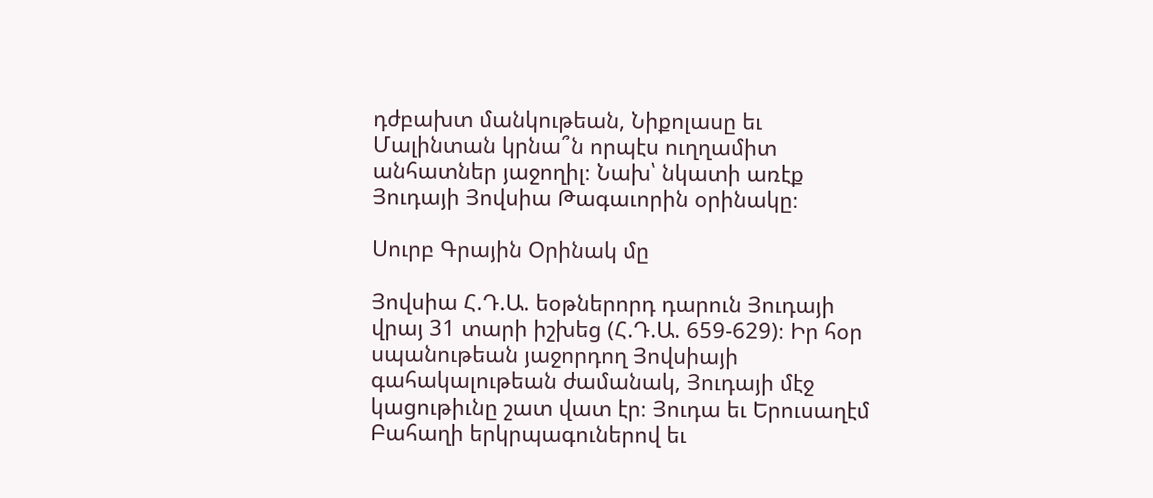դժբախտ մանկութեան, Նիքոլասը եւ Մալինտան կրնա՞ն որպէս ուղղամիտ անհատներ յաջողիլ։ Նախ՝ նկատի առէք Յուդայի Յովսիա Թագաւորին օրինակը։

Սուրբ Գրային Օրինակ մը

Յովսիա Հ.Դ.Ա. եօթներորդ դարուն Յուդայի վրայ 31 տարի իշխեց (Հ.Դ.Ա. 659-629)։ Իր հօր սպանութեան յաջորդող Յովսիայի գահակալութեան ժամանակ, Յուդայի մէջ կացութիւնը շատ վատ էր։ Յուդա եւ Երուսաղէմ Բահաղի երկրպագուներով եւ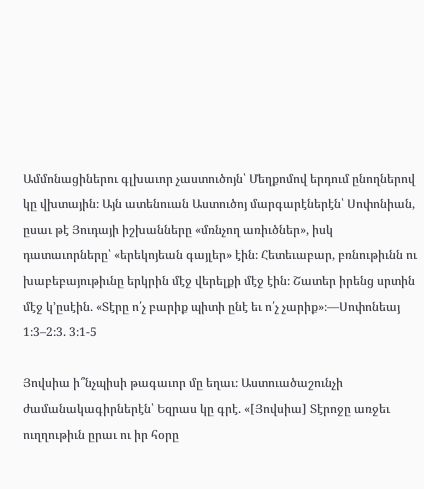Ամմոնացիներու գլխաւոր չաստուծոյն՝ Մեղքոմով երդում ընողներով կը վխտային։ Այն ատենուան Աստուծոյ մարգարէներէն՝ Սոփոնիան, ըսաւ թէ Յուդայի իշխանները «մռնչող առիւծներ», իսկ դատաւորները՝ «երեկոյեան գայլեր» էին։ Հետեւաբար, բռնութիւնն ու խաբեբայութիւնը երկրին մէջ վերելքի մէջ էին։ Շատեր իրենց սրտին մէջ կ’ըսէին. «Տէրը ո՛չ բարիք պիտի ընէ եւ ո՛չ չարիք»։—Սոփոնեայ 1։3–2։3. 3։1-5

Յովսիա ի՞նչպիսի թագաւոր մը եղաւ։ Աստուածաշունչի ժամանակագիրներէն՝ Եզրաս կը գրէ. «[Յովսիա] Տէրոջը առջեւ ուղղութիւն ըրաւ ու իր հօրը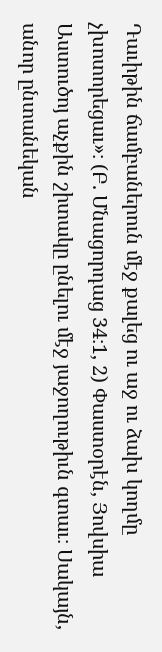Դաւիթին ճամբաներուն մէջ քալեց ու աջ ու ձախ կողմը չխոտորեցաւ»։ (Բ. Մնացորդաց 34։1, 2) Փաստօրէն, Յովսիա Աստուծոյ աչքին շիտակը ընելու մէջ յաջողութիւն գտաւ։ Սակայն, անոր ընտանեկան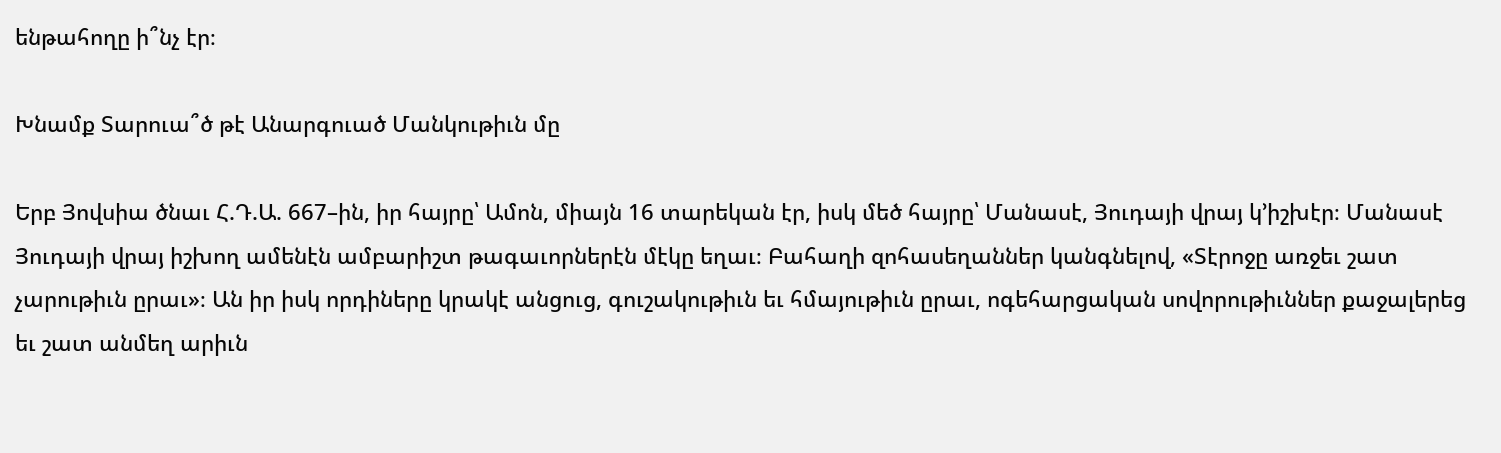ենթահողը ի՞նչ էր։

Խնամք Տարուա՞ծ թէ Անարգուած Մանկութիւն մը

Երբ Յովսիա ծնաւ Հ.Դ.Ա. 667–ին, իր հայրը՝ Ամոն, միայն 16 տարեկան էր, իսկ մեծ հայրը՝ Մանասէ, Յուդայի վրայ կ’իշխէր։ Մանասէ Յուդայի վրայ իշխող ամենէն ամբարիշտ թագաւորներէն մէկը եղաւ։ Բահաղի զոհասեղաններ կանգնելով, «Տէրոջը առջեւ շատ չարութիւն ըրաւ»։ Ան իր իսկ որդիները կրակէ անցուց, գուշակութիւն եւ հմայութիւն ըրաւ, ոգեհարցական սովորութիւններ քաջալերեց եւ շատ անմեղ արիւն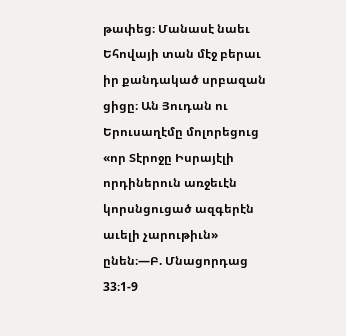թափեց։ Մանասէ նաեւ Եհովայի տան մէջ բերաւ իր քանդակած սրբազան ցիցը։ Ան Յուդան ու Երուսաղէմը մոլորեցուց «որ Տէրոջը Իսրայէլի որդիներուն առջեւէն կորսնցուցած ազգերէն աւելի չարութիւն» ընեն։—Բ. Մնացորդաց 33։1-9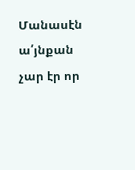Մանասէն ա՛յնքան չար էր որ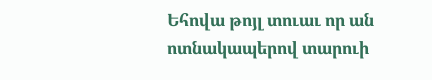Եհովա թոյլ տուաւ որ ան ոտնակապերով տարուի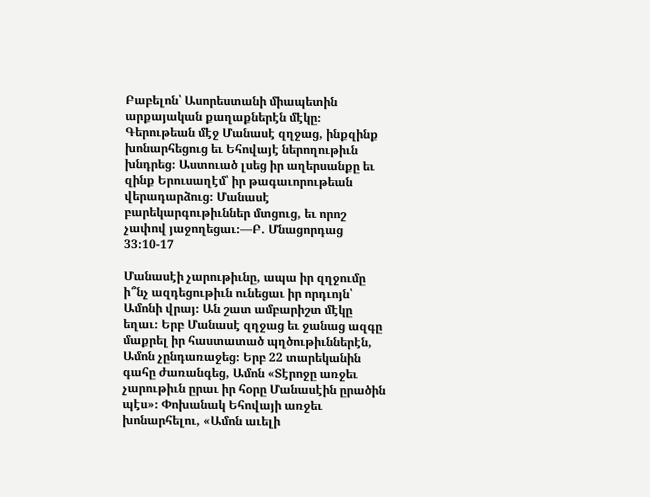Բաբելոն՝ Ասորեստանի միապետին արքայական քաղաքներէն մէկը։ Գերութեան մէջ Մանասէ զղջաց, ինքզինք խոնարհեցուց եւ Եհովայէ ներողութիւն խնդրեց։ Աստուած լսեց իր աղերսանքը եւ զինք Երուսաղէմ՝ իր թագաւորութեան վերադարձուց։ Մանասէ բարեկարգութիւններ մտցուց, եւ որոշ չափով յաջողեցաւ։—Բ. Մնացորդաց 33։10-17

Մանասէի չարութիւնը, ապա իր զղջումը ի՞նչ ազդեցութիւն ունեցաւ իր որդւոյն՝ Ամոնի վրայ։ Ան շատ ամբարիշտ մէկը եղաւ։ Երբ Մանասէ զղջաց եւ ջանաց ազգը մաքրել իր հաստատած պղծութիւններէն, Ամոն չընդառաջեց։ Երբ 22 տարեկանին գահը ժառանգեց, Ամոն «Տէրոջը առջեւ չարութիւն ըրաւ իր հօրը Մանասէին ըրածին պէս»։ Փոխանակ Եհովայի առջեւ խոնարհելու, «Ամոն աւելի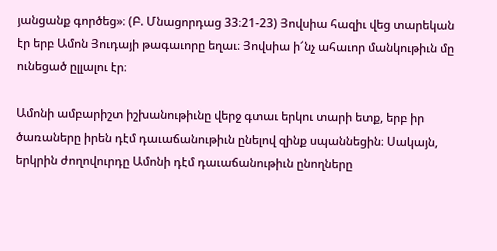յանցանք գործեց»։ (Բ. Մնացորդաց 33։21-23) Յովսիա հազիւ վեց տարեկան էր երբ Ամոն Յուդայի թագաւորը եղաւ։ Յովսիա ի՜նչ ահաւոր մանկութիւն մը ունեցած ըլլալու էր։

Ամոնի ամբարիշտ իշխանութիւնը վերջ գտաւ երկու տարի ետք, երբ իր ծառաները իրեն դէմ դաւաճանութիւն ընելով զինք սպաննեցին։ Սակայն, երկրին ժողովուրդը Ամոնի դէմ դաւաճանութիւն ընողները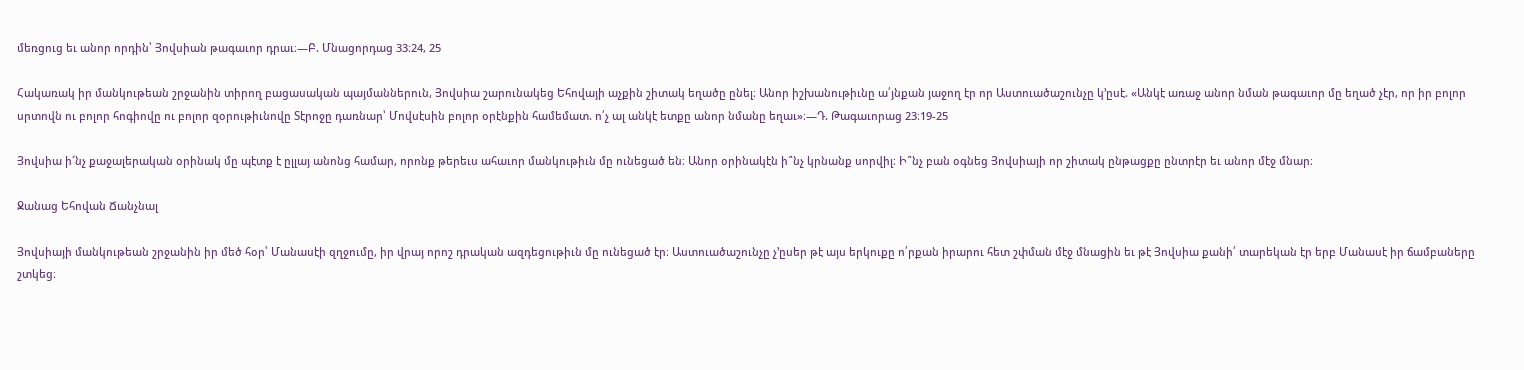մեռցուց եւ անոր որդին՝ Յովսիան թագաւոր դրաւ։—Բ. Մնացորդաց 33։24, 25

Հակառակ իր մանկութեան շրջանին տիրող բացասական պայմաններուն, Յովսիա շարունակեց Եհովայի աչքին շիտակ եղածը ընել։ Անոր իշխանութիւնը ա՛յնքան յաջող էր որ Աստուածաշունչը կ’ըսէ. «Անկէ առաջ անոր նման թագաւոր մը եղած չէր, որ իր բոլոր սրտովն ու բոլոր հոգիովը ու բոլոր զօրութիւնովը Տէրոջը դառնար՝ Մովսէսին բոլոր օրէնքին համեմատ. ո՛չ ալ անկէ ետքը անոր նմանը եղաւ»։—Դ. Թագաւորաց 23։19-25

Յովսիա ի՜նչ քաջալերական օրինակ մը պէտք է ըլլայ անոնց համար, որոնք թերեւս ահաւոր մանկութիւն մը ունեցած են։ Անոր օրինակէն ի՞նչ կրնանք սորվիլ։ Ի՞նչ բան օգնեց Յովսիայի որ շիտակ ընթացքը ընտրէր եւ անոր մէջ մնար։

Ջանաց Եհովան Ճանչնալ

Յովսիայի մանկութեան շրջանին իր մեծ հօր՝ Մանասէի զղջումը, իր վրայ որոշ դրական ազդեցութիւն մը ունեցած էր։ Աստուածաշունչը չ’ըսեր թէ այս երկուքը ո՛րքան իրարու հետ շփման մէջ մնացին եւ թէ Յովսիա քանի՛ տարեկան էր երբ Մանասէ իր ճամբաները շտկեց։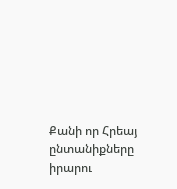Քանի որ Հրեայ ընտանիքները իրարու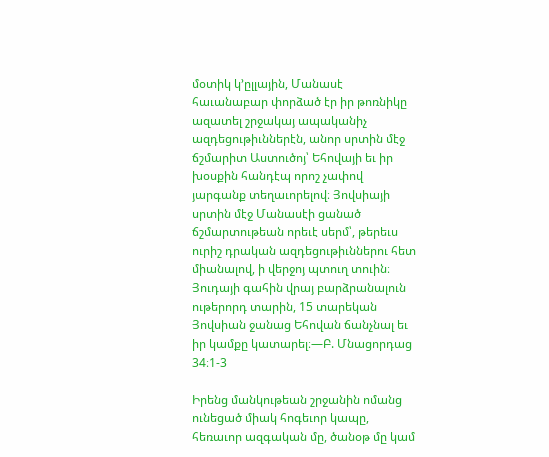մօտիկ կ’ըլլային, Մանասէ հաւանաբար փորձած էր իր թոռնիկը ազատել շրջակայ ապականիչ ազդեցութիւններէն, անոր սրտին մէջ ճշմարիտ Աստուծոյ՝ Եհովայի եւ իր խօսքին հանդէպ որոշ չափով յարգանք տեղաւորելով։ Յովսիայի սրտին մէջ Մանասէի ցանած ճշմարտութեան որեւէ սերմ՝, թերեւս ուրիշ դրական ազդեցութիւններու հետ միանալով, ի վերջոյ պտուղ տուին։ Յուդայի գահին վրայ բարձրանալուն ութերորդ տարին, 15 տարեկան Յովսիան ջանաց Եհովան ճանչնալ եւ իր կամքը կատարել։—Բ. Մնացորդաց 34։1-3

Իրենց մանկութեան շրջանին ոմանց ունեցած միակ հոգեւոր կապը, հեռաւոր ազգական մը, ծանօթ մը կամ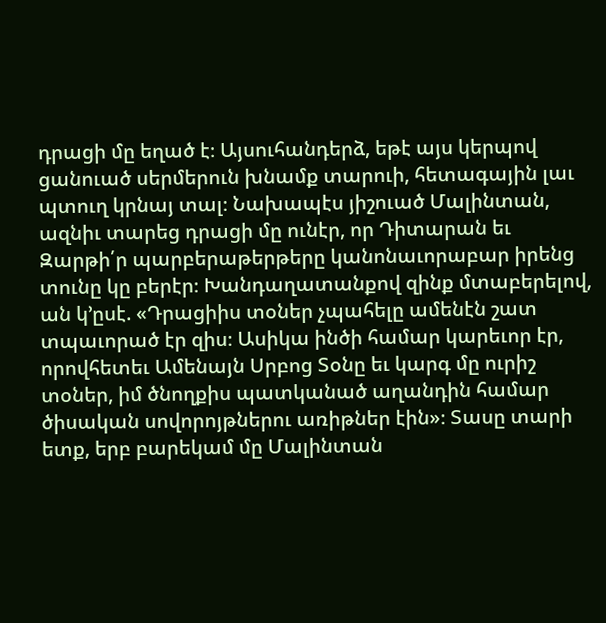դրացի մը եղած է։ Այսուհանդերձ, եթէ այս կերպով ցանուած սերմերուն խնամք տարուի, հետագային լաւ պտուղ կրնայ տալ։ Նախապէս յիշուած Մալինտան, ազնիւ տարեց դրացի մը ունէր, որ Դիտարան եւ Զարթի՛ր պարբերաթերթերը կանոնաւորաբար իրենց տունը կը բերէր։ Խանդաղատանքով զինք մտաբերելով, ան կ’ըսէ. «Դրացիիս տօներ չպահելը ամենէն շատ տպաւորած էր զիս։ Ասիկա ինծի համար կարեւոր էր, որովհետեւ Ամենայն Սրբոց Տօնը եւ կարգ մը ուրիշ տօներ, իմ ծնողքիս պատկանած աղանդին համար ծիսական սովորոյթներու առիթներ էին»։ Տասը տարի ետք, երբ բարեկամ մը Մալինտան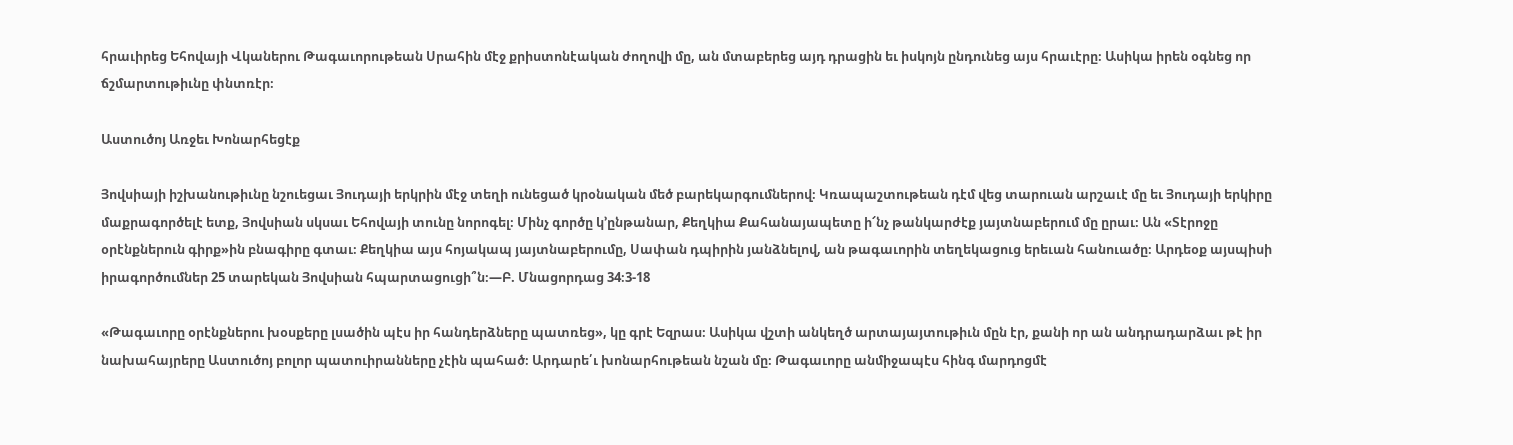հրաւիրեց Եհովայի Վկաներու Թագաւորութեան Սրահին մէջ քրիստոնէական ժողովի մը, ան մտաբերեց այդ դրացին եւ իսկոյն ընդունեց այս հրաւէրը։ Ասիկա իրեն օգնեց որ ճշմարտութիւնը փնտռէր։

Աստուծոյ Առջեւ Խոնարհեցէք

Յովսիայի իշխանութիւնը նշուեցաւ Յուդայի երկրին մէջ տեղի ունեցած կրօնական մեծ բարեկարգումներով։ Կռապաշտութեան դէմ վեց տարուան արշաւէ մը եւ Յուդայի երկիրը մաքրագործելէ ետք, Յովսիան սկսաւ Եհովայի տունը նորոգել։ Մինչ գործը կ’ընթանար, Քեղկիա Քահանայապետը ի՜նչ թանկարժէք յայտնաբերում մը ըրաւ։ Ան «Տէրոջը օրէնքներուն գիրք»ին բնագիրը գտաւ։ Քեղկիա այս հոյակապ յայտնաբերումը, Սափան դպիրին յանձնելով, ան թագաւորին տեղեկացուց երեւան հանուածը։ Արդեօք այսպիսի իրագործումներ 25 տարեկան Յովսիան հպարտացուցի՞ն։—Բ. Մնացորդաց 34։3-18

«Թագաւորը օրէնքներու խօսքերը լսածին պէս իր հանդերձները պատռեց», կը գրէ Եզրաս։ Ասիկա վշտի անկեղծ արտայայտութիւն մըն էր, քանի որ ան անդրադարձաւ թէ իր նախահայրերը Աստուծոյ բոլոր պատուիրանները չէին պահած։ Արդարե՛ւ խոնարհութեան նշան մը։ Թագաւորը անմիջապէս հինգ մարդոցմէ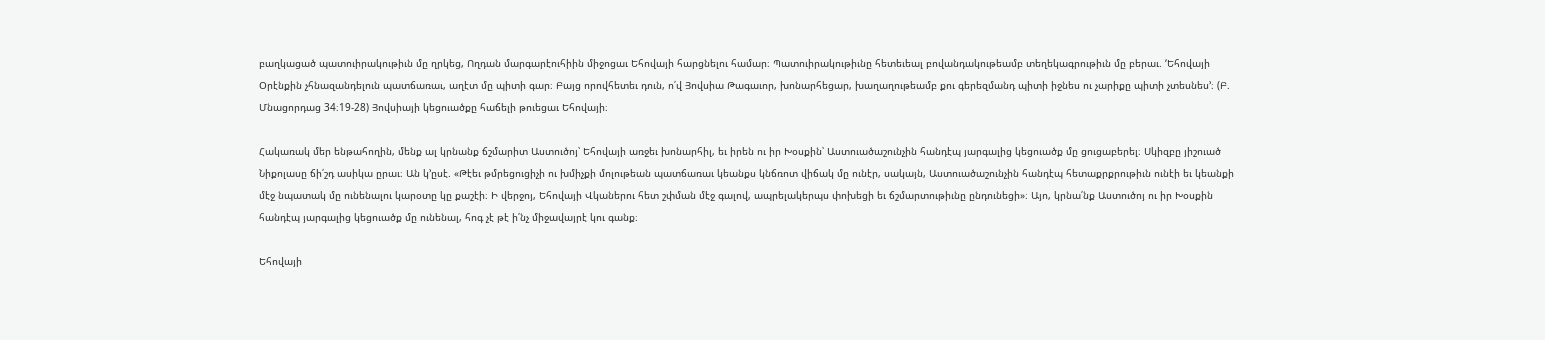բաղկացած պատուիրակութիւն մը ղրկեց, Ողդան մարգարէուհիին միջոցաւ Եհովայի հարցնելու համար։ Պատուիրակութիւնը հետեւեալ բովանդակութեամբ տեղեկագրութիւն մը բերաւ. ‘Եհովայի Օրէնքին չհնազանդելուն պատճառաւ, աղէտ մը պիտի գար։ Բայց որովհետեւ դուն, ո՛վ Յովսիա Թագաւոր, խոնարհեցար, խաղաղութեամբ քու գերեզմանդ պիտի իջնես ու չարիքը պիտի չտեսնես’։ (Բ. Մնացորդաց 34։19-28) Յովսիայի կեցուածքը հաճելի թուեցաւ Եհովայի։

Հակառակ մեր ենթահողին, մենք ալ կրնանք ճշմարիտ Աստուծոյ՝ Եհովայի առջեւ խոնարհիլ, եւ իրեն ու իր Խօսքին՝ Աստուածաշունչին հանդէպ յարգալից կեցուածք մը ցուցաբերել։ Սկիզբը յիշուած Նիքոլասը ճի՛շդ ասիկա ըրաւ։ Ան կ’ըսէ. «Թէեւ թմրեցուցիչի ու խմիչքի մոլութեան պատճառաւ կեանքս կնճռոտ վիճակ մը ունէր, սակայն, Աստուածաշունչին հանդէպ հետաքրքրութիւն ունէի եւ կեանքի մէջ նպատակ մը ունենալու կարօտը կը քաշէի։ Ի վերջոյ, Եհովայի Վկաներու հետ շփման մէջ գալով, ապրելակերպս փոխեցի եւ ճշմարտութիւնը ընդունեցի»։ Այո, կրնա՛նք Աստուծոյ ու իր Խօսքին հանդէպ յարգալից կեցուածք մը ունենալ, հոգ չէ թէ ի՛նչ միջավայրէ կու գանք։

Եհովայի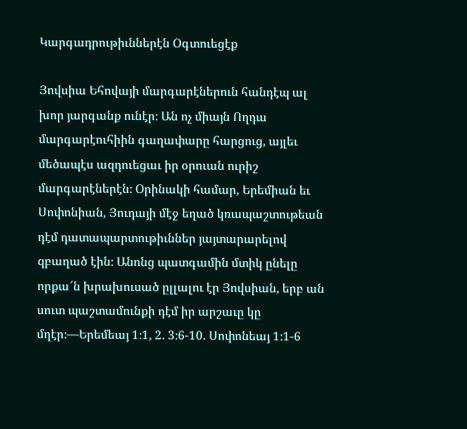Կարգադրութիւններէն Օգտուեցէք

Յովսիա Եհովայի մարգարէներուն հանդէպ ալ խոր յարգանք ունէր։ Ան ոչ միայն Ողդա մարգարէուհիին գաղափարը հարցուց, այլեւ մեծապէս ազդուեցաւ իր օրուան ուրիշ մարգարէներէն։ Օրինակի համար, Երեմիան եւ Սոփոնիան, Յուդայի մէջ եղած կռապաշտութեան դէմ դատապարտութիւններ յայտարարելով զբաղած էին։ Անոնց պատգամին մտիկ ընելը որքա՜ն խրախուսած ըլլալու էր Յովսիան, երբ ան սուտ պաշտամունքի դէմ իր արշաւը կը մղէր։—Երեմեայ 1։1, 2. 3։6-10. Սոփոնեայ 1։1-6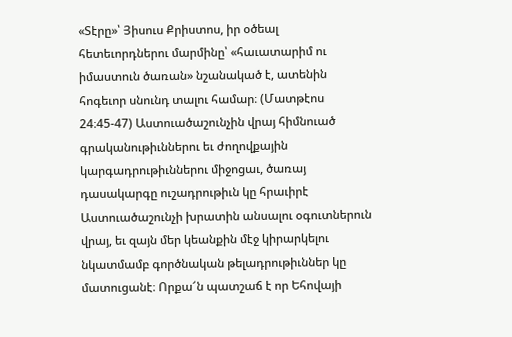«Տէրը»՝ Յիսուս Քրիստոս, իր օծեալ հետեւորդներու մարմինը՝ «հաւատարիմ ու իմաստուն ծառան» նշանակած է, ատենին հոգեւոր սնունդ տալու համար։ (Մատթէոս 24։45-47) Աստուածաշունչին վրայ հիմնուած գրականութիւններու եւ ժողովքային կարգադրութիւններու միջոցաւ, ծառայ դասակարգը ուշադրութիւն կը հրաւիրէ Աստուածաշունչի խրատին անսալու օգուտներուն վրայ, եւ զայն մեր կեանքին մէջ կիրարկելու նկատմամբ գործնական թելադրութիւններ կը մատուցանէ։ Որքա՜ն պատշաճ է որ Եհովայի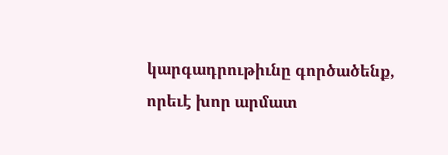կարգադրութիւնը գործածենք, որեւէ խոր արմատ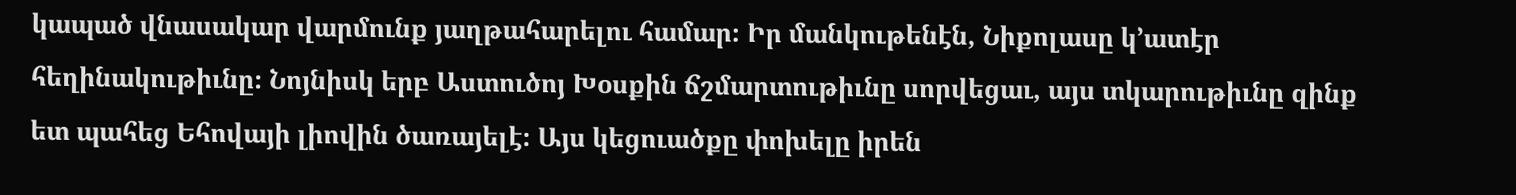կապած վնասակար վարմունք յաղթահարելու համար։ Իր մանկութենէն, Նիքոլասը կ’ատէր հեղինակութիւնը։ Նոյնիսկ երբ Աստուծոյ Խօսքին ճշմարտութիւնը սորվեցաւ, այս տկարութիւնը զինք ետ պահեց Եհովայի լիովին ծառայելէ։ Այս կեցուածքը փոխելը իրեն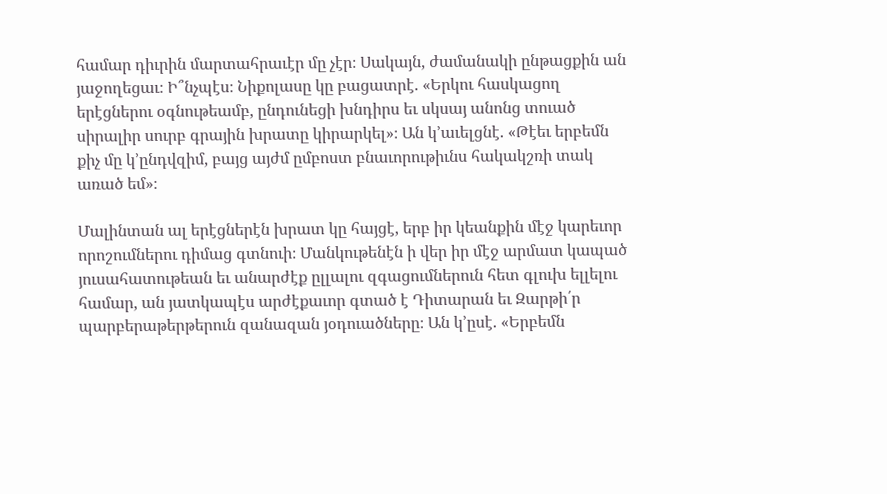համար դիւրին մարտահրաւէր մը չէր։ Սակայն, ժամանակի ընթացքին ան յաջողեցաւ։ Ի՞նչպէս։ Նիքոլասը կը բացատրէ. «Երկու հասկացող երէցներու օգնութեամբ, ընդունեցի խնդիրս եւ սկսայ անոնց տուած սիրալիր սուրբ գրային խրատը կիրարկել»։ Ան կ’աւելցնէ. «Թէեւ երբեմն քիչ մը կ’ընդվզիմ, բայց այժմ ըմբոստ բնաւորութիւնս հակակշռի տակ առած եմ»։

Մալինտան ալ երէցներէն խրատ կը հայցէ, երբ իր կեանքին մէջ կարեւոր որոշումներու դիմաց գտնուի։ Մանկութենէն ի վեր իր մէջ արմատ կապած յուսահատութեան եւ անարժէք ըլլալու զգացումներուն հետ գլուխ ելլելու համար, ան յատկապէս արժէքաւոր գտած է Դիտարան եւ Զարթի՛ր պարբերաթերթերուն զանազան յօդուածները։ Ան կ’ըսէ. «Երբեմն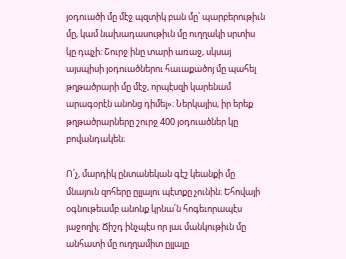յօդուածի մը մէջ պզտիկ բան մը՝ պարբերութիւն մը, կամ նախադասութիւն մը ուղղակի սրտիս կը դպչի։ Շուրջ ինը տարի առաջ, սկսայ այսպիսի յօդուածներու հաւաքածոյ մը պահել թղթածրարի մը մէջ, որպէսզի կարենամ արագօրէն անոնց դիմել»։ Ներկայիս, իր երեք թղթածրարները շուրջ 400 յօդուածներ կը բովանդակեն։

Ո՛չ, մարդիկ ընտանեկան գէշ կեանքի մը մնայուն զոհերը ըլլալու պէտքը չունին։ Եհովայի օգնութեամբ անոնք կրնա՛ն հոգեւորապէս յաջողիլ։ Ճիշդ ինչպէս որ լաւ մանկութիւն մը անհատի մը ուղղամիտ ըլլալը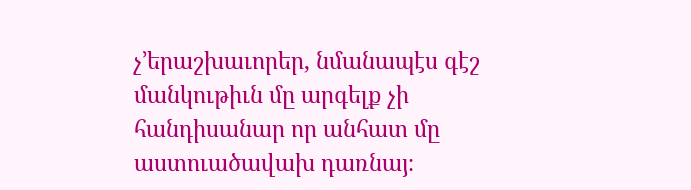չ’երաշխաւորեր, նմանապէս գէշ մանկութիւն մը արգելք չի հանդիսանար որ անհատ մը աստուածավախ դառնայ։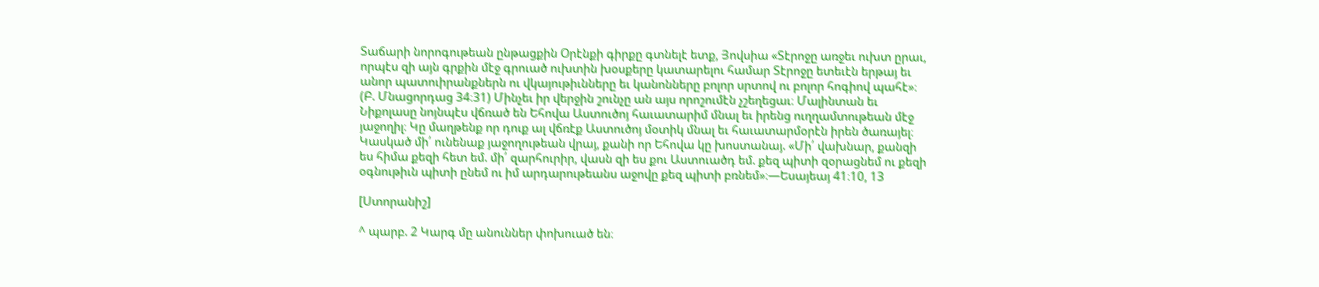Տաճարի նորոգութեան ընթացքին Օրէնքի գիրքը գտնելէ ետք, Յովսիա «Տէրոջը առջեւ ուխտ ըրաւ, որպէս զի այն գրքին մէջ գրուած ուխտին խօսքերը կատարելու համար Տէրոջը ետեւէն երթայ եւ անոր պատուիրանքներն ու վկայութիւնները եւ կանոնները բոլոր սրտով ու բոլոր հոգիով պահէ»։ (Բ. Մնացորդաց 34։31) Մինչեւ իր վերջին շունչը ան այս որոշումէն չշեղեցաւ։ Մալինտան եւ Նիքոլասը նոյնպէս վճռած են Եհովա Աստուծոյ հաւատարիմ մնալ եւ իրենց ուղղամտութեան մէջ յաջողիլ։ Կը մաղթենք որ դուք ալ վճռէք Աստուծոյ մօտիկ մնալ եւ հաւատարմօրէն իրեն ծառայել։ Կասկած մի՛ ունենաք յաջողութեան վրայ, քանի որ Եհովա կը խոստանայ. «Մի՛ վախնար, քանզի ես հիմա քեզի հետ եմ. մի՛ զարհուրիր, վասն զի ես քու Աստուածդ եմ. քեզ պիտի զօրացնեմ ու քեզի օգնութիւն պիտի ընեմ ու իմ արդարութեանս աջովը քեզ պիտի բռնեմ»։—Եսայեայ 41։10, 13

[Ստորանիշ]

^ պարբ. 2 Կարգ մը անուններ փոխուած են։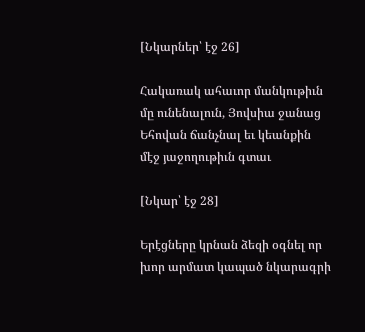[Նկարներ՝ էջ 26]

Հակառակ ահաւոր մանկութիւն մը ունենալուն, Յովսիա ջանաց Եհովան ճանչնալ եւ կեանքին մէջ յաջողութիւն գտաւ

[Նկար՝ էջ 28]

Երէցները կրնան ձեզի օգնել որ խոր արմատ կապած նկարագրի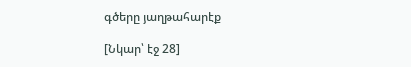գծերը յաղթահարէք

[Նկար՝ էջ 28]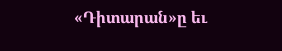«Դիտարան»ը եւ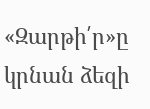«Զարթի՛ր»ը կրնան ձեզի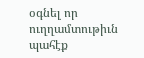օգնել որ ուղղամտութիւն պահէք